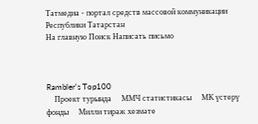Татмедиа - портал средств массовой коммуникации Республики Татарстан
На главную Поиск Написать письмо



Rambler's Top100
    Проект турында     ММЧ статистикасы     МК үстерү фонды     Милли тираж хезмәте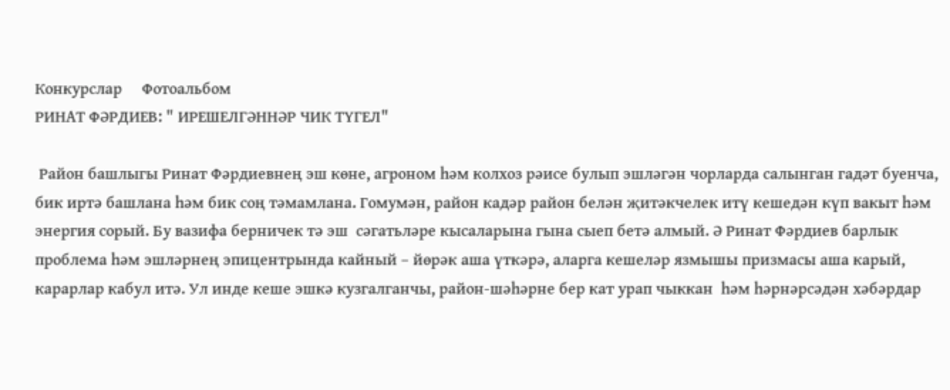Конкурслар     Фотоальбом
РИНАТ ФӘРДИЕВ: " ИРЕШЕЛГӘННӘР ЧИК ТҮГЕЛ"

 Район башлыгы Ринат Фәрдиевнең эш көне, агроном һәм колхоз рәисе булып эшләгән чорларда салынган гадәт буенча, бик иртә башлана һәм бик соң тәмамлана. Гомумән, район кадәр район белән җитәкчелек итү кешедән күп вакыт һәм энергия сорый. Бу вазифа берничек тә эш  сәгатьләре кысаларына гына сыеп бетә алмый. Ә Ринат Фәрдиев барлык проблема һәм эшләрнең эпицентрында кайный – йөрәк аша үткәрә, аларга кешеләр язмышы призмасы аша карый, карарлар кабул итә. Ул инде кеше эшкә кузгалганчы, район-шәһәрне бер кат урап чыккан  һәм һәрнәрсәдән хәбәрдар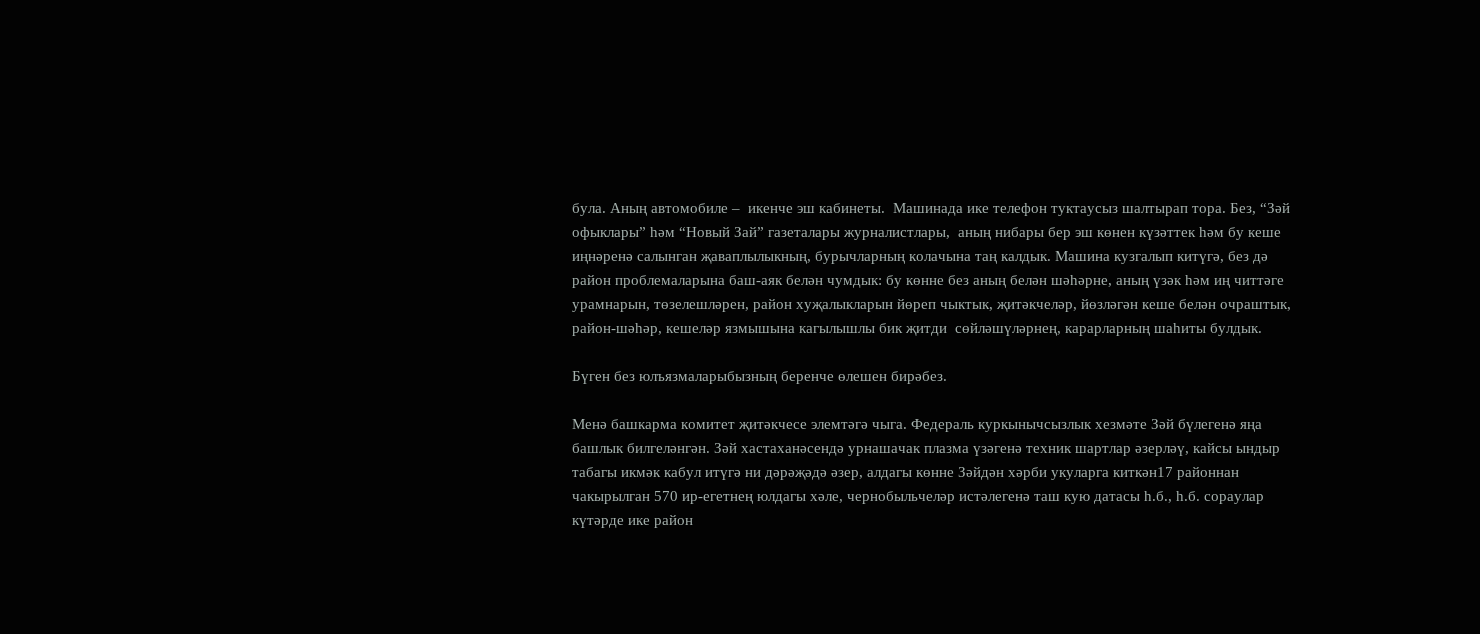була. Аның автомобиле –  икенче эш кабинеты.  Машинада ике телефон туктаусыз шалтырап тора. Без, “Зәй офыклары” һәм “Новый Зай” газеталары журналистлары,  аның нибары бер эш көнен күзәттек һәм бу кеше иңнәренә салынган җаваплылыкның, бурычларның колачына таң калдык. Машина кузгалып китүгә, без дә район проблемаларына баш-аяк белән чумдык: бу көнне без аның белән шәһәрне, аның үзәк һәм иң читтәге урамнарын, төзелешләрен, район хуҗалыкларын йөреп чыктык, җитәкчеләр, йөзләгән кеше белән очраштык, район-шәһәр, кешеләр язмышына кагылышлы бик җитди  сөйләшүләрнең, карарларның шаһиты булдык.

Бүген без юлъязмаларыбызның беренче өлешен бирәбез.

Менә башкарма комитет җитәкчесе элемтәгә чыга. Федераль куркынычсызлык хезмәте Зәй бүлегенә яңа башлык билгеләнгән. Зәй хастаханәсендә урнашачак плазма үзәгенә техник шартлар әзерләү, кайсы ындыр табагы икмәк кабул итүгә ни дәрәҗәдә әзер, алдагы көнне Зәйдән хәрби укуларга киткән17 районнан чакырылган 570 ир-егетнең юлдагы хәле, чернобыльчеләр истәлегенә таш кую датасы һ.б., һ.б. сораулар күтәрде ике район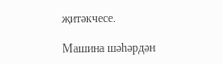җитәкчесе.

Машина шәһәрдән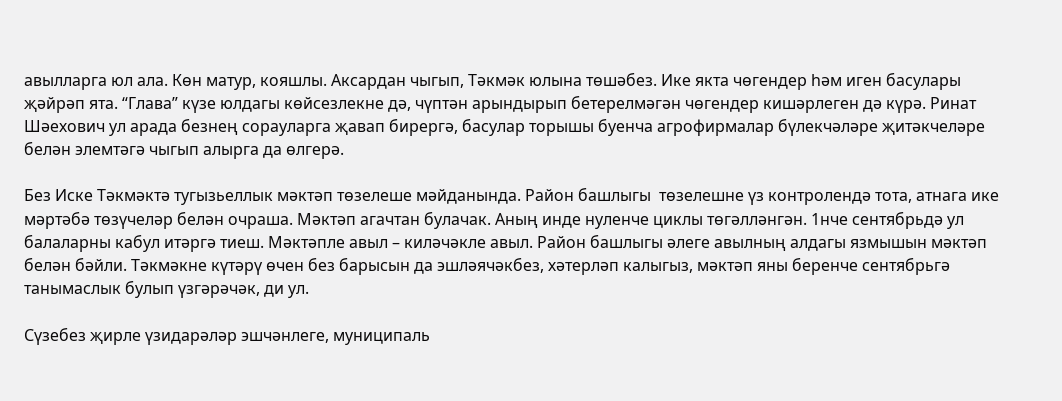авылларга юл ала. Көн матур, кояшлы. Аксардан чыгып, Тәкмәк юлына төшәбез. Ике якта чөгендер һәм иген басулары җәйрәп ята. “Глава” күзе юлдагы көйсезлекне дә, чүптән арындырып бетерелмәгән чөгендер кишәрлеген дә күрә. Ринат Шәехович ул арада безнең сорауларга җавап бирергә, басулар торышы буенча агрофирмалар бүлекчәләре җитәкчеләре белән элемтәгә чыгып алырга да өлгерә.

Без Иске Тәкмәктә тугызьеллык мәктәп төзелеше мәйданында. Район башлыгы  төзелешне үз контролендә тота, атнага ике мәртәбә төзүчеләр белән очраша. Мәктәп агачтан булачак. Аның инде нуленче циклы төгәлләнгән. 1нче сентябрьдә ул балаларны кабул итәргә тиеш. Мәктәпле авыл – киләчәкле авыл. Район башлыгы әлеге авылның алдагы язмышын мәктәп белән бәйли. Тәкмәкне күтәрү өчен без барысын да эшләячәкбез, хәтерләп калыгыз, мәктәп яны беренче сентябрьгә танымаслык булып үзгәрәчәк, ди ул.

Сүзебез җирле үзидарәләр эшчәнлеге, муниципаль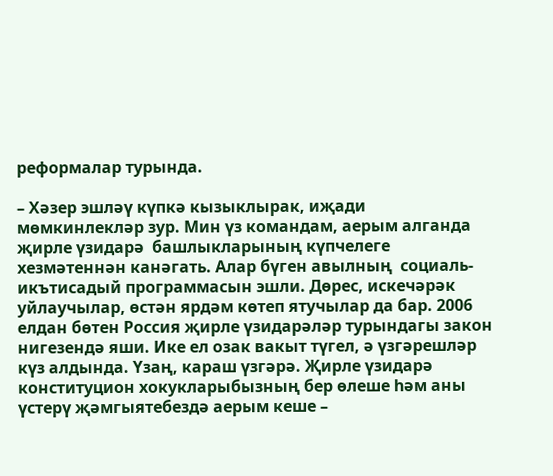реформалар турында.

– Хәзер эшләү күпкә кызыклырак, иҗади мөмкинлекләр зур. Мин үз командам, аерым алганда җирле үзидарә  башлыкларының күпчелеге хезмәтеннән канәгать. Алар бүген авылның  социаль-икътисадый программасын эшли. Дөрес, искечәрәк уйлаучылар, өстән ярдәм көтеп ятучылар да бар. 2006 елдан бөтен Россия җирле үзидарәләр турындагы закон нигезендә яши. Ике ел озак вакыт түгел, ә үзгәрешләр күз алдында. Үзаң, караш үзгәрә. Җирле үзидарә  конституцион хокукларыбызның бер өлеше һәм аны үстерү җәмгыятебездә аерым кеше –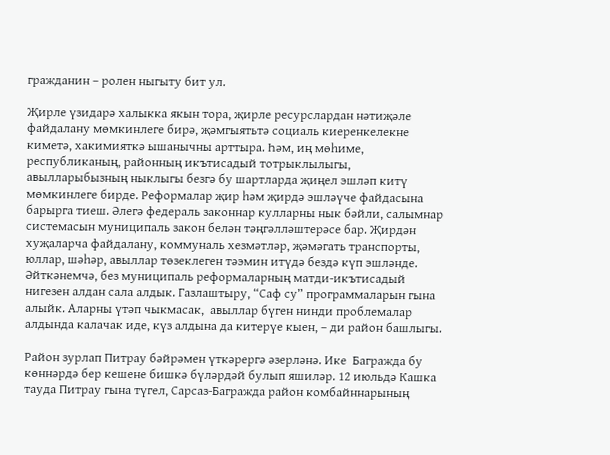гражданин – ролен ныгыту бит ул.

Җирле үзидарә халыкка якын тора, җирле ресурслардан нәтиҗәле файдалану мөмкинлеге бирә, җәмгыятьтә социаль киеренкелекне киметә, хакимияткә ышанычны арттыра. Һәм, иң мөһиме, республиканың, районның икътисадый тотрыклылыгы, авылларыбызның ныклыгы безгә бу шартларда җиңел эшләп китү мөмкинлеге бирде. Реформалар җир һәм җирдә эшләүче файдасына барырга тиеш. Әлегә федераль законнар кулларны нык бәйли, салымнар системасын муниципаль закон белән тәңгәлләштерәсе бар. Җирдән хуҗаларча файдалану, коммуналь хезмәтләр, җәмәгать транспорты, юллар, шәһәр, авыллар төзеклеген тәэмин итүдә бездә күп эшләнде. Әйткәнемчә, без муниципаль реформаларның матди-икътисадый нигезен алдан сала алдык. Газлаштыру, “Саф су” программаларын гына алыйк. Аларны үтәп чыкмасак,  авыллар бүген нинди проблемалар алдында калачак иде, күз алдына да китерүе кыен, – ди район башлыгы.

Район зурлап Питрау бәйрәмен үткәрергә әзерләнә. Ике  Багражда бу көннәрдә бер кешене бишкә бүләрдәй булып яшиләр. 12 июльдә Кашка тауда Питрау гына түгел, Сарсаз-Багражда район комбайннарының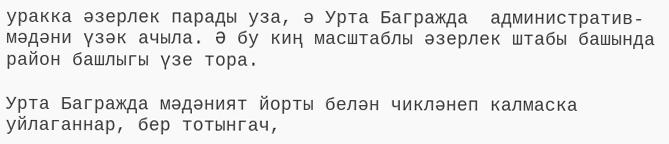уракка әзерлек парады уза, ә Урта Багражда  административ-мәдәни үзәк ачыла. Ә бу киң масштаблы әзерлек штабы башында район башлыгы үзе тора.

Урта Багражда мәдәният йорты белән чикләнеп калмаска уйлаганнар, бер тотынгач,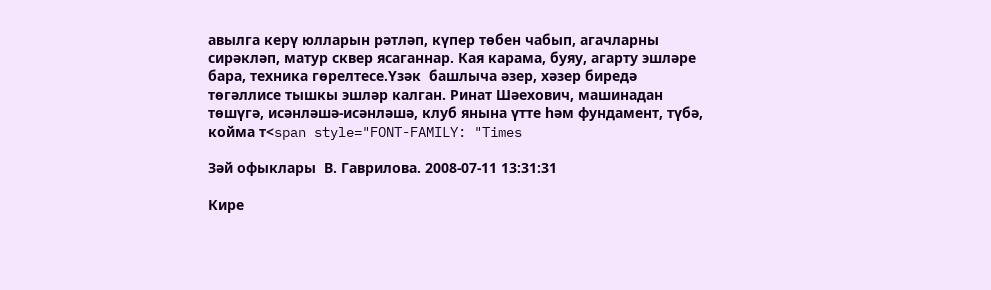авылга керү юлларын рәтләп, күпер төбен чабып, агачларны сирәкләп, матур сквер ясаганнар. Кая карама, буяу, агарту эшләре бара, техника гөрелтесе.Үзәк  башлыча әзер, хәзер биредә төгәллисе тышкы эшләр калган. Ринат Шәехович, машинадан төшүгә, исәнләшә-исәнләшә, клуб янына үтте һәм фундамент, түбә, койма т<span style="FONT-FAMILY: "Times

Зәй офыклары  В. Гаврилова. 2008-07-11 13:31:31

Кире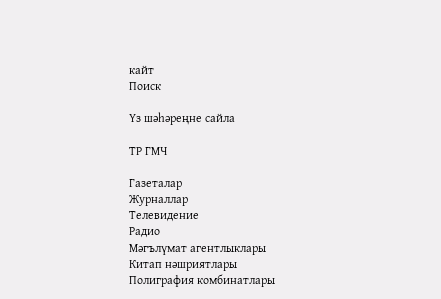кайт
Поиск

Үз шәһәреңне сайла

ТР ГМЧ

Газеталар
Журналлар
Телевидение
Радио
Мәгълүмат агентлыклары
Китап нәшриятлары
Полиграфия комбинатлары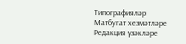Типографияләр
Матбугат хезмәтләре
Редакция үзәкләре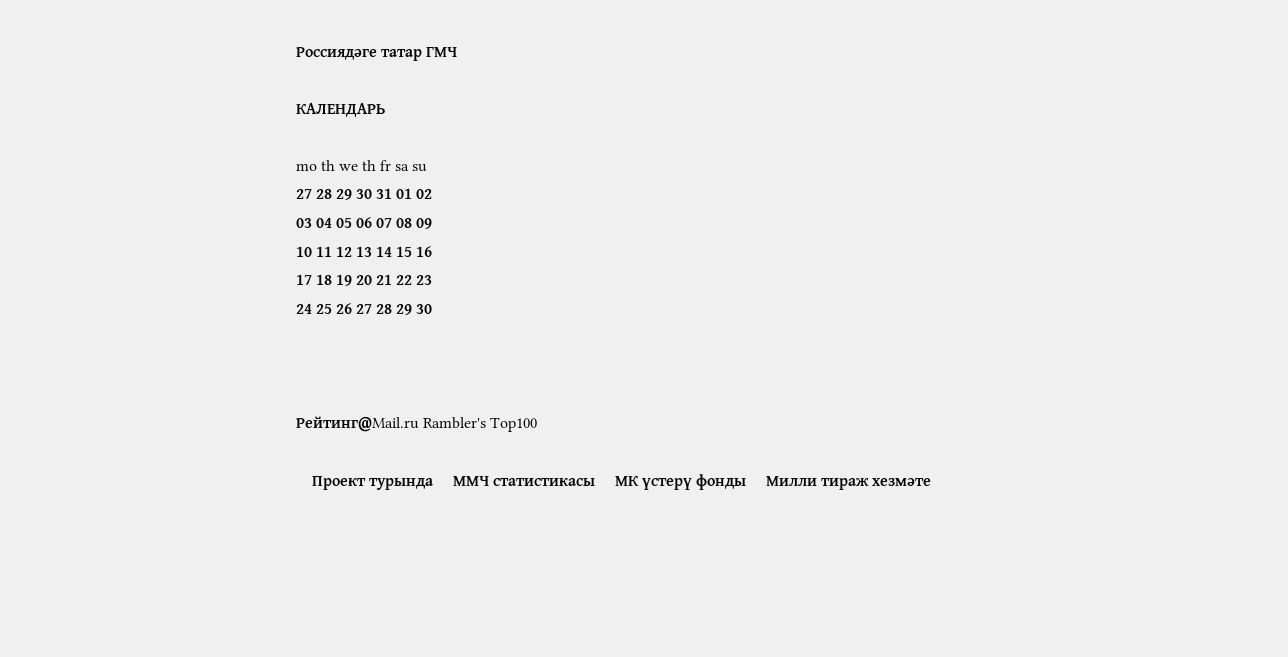Россиядәге татар ГМЧ

КАЛЕНДАРЬ

mo th we th fr sa su
27 28 29 30 31 01 02
03 04 05 06 07 08 09
10 11 12 13 14 15 16
17 18 19 20 21 22 23
24 25 26 27 28 29 30



Рейтинг@Mail.ru Rambler's Top100

    Проект турында     ММЧ статистикасы     МК үстерү фонды     Милли тираж хезмәте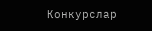Конкурслар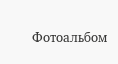Фотоальбом